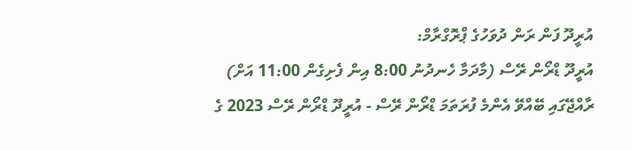އުރީދޫ ފަން ރަން ދުވަހުގެ ޕްރޮގްރާމް:
އުރީދޫ ޑްރޯން ރޭސް (މާދަމާ ހެނދުނު 8:00 އިން ފެށިގެން 11:00 އަށް)
ރާއްޖޭގައި ބޭއްވޭ އެންމެ ފުރަތަމަ ޑްރޯން ރޭސް - އުރީދޫ ޑްރޯން ރޭސް 2023 ގެ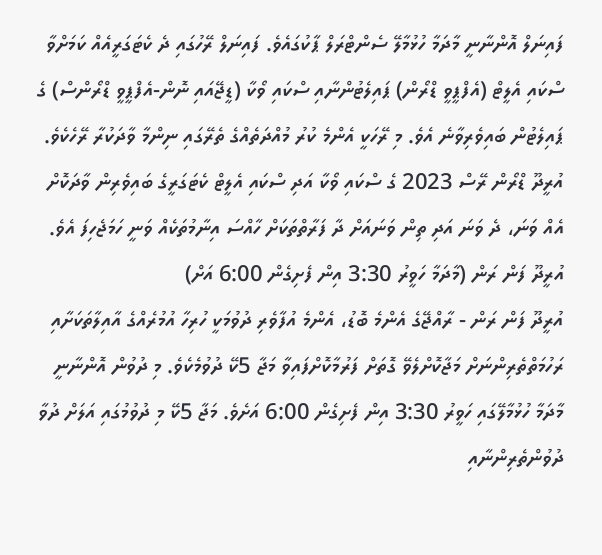ފައިނަލް އޮންނާނީ މާދަމާ ހުޅުމާލޭ ސެންޓްރަލް ޕާކުގައެވެ. ފައިނަލް ރޭހުގައި ދެ ކެޓަގަރީއެއް ކަމަށްވާ ސްކައި އެލީޓް (އެފްޕީވީ ޑްރޯން) ޕައިލެޓުންނާއި ސްކައި ވޯކާ (ޑީޖޭއައި ނޮން-އެފްޕީވީ ޑްރޯންސް) ގެ ޕައިލެޓުން ބައިވެރިވާނެ އެވެ. މި ރޭހަކީ އެންމެ ކުރު މުއްދަތެއްގެ ތެރޭގައި ނިންމާ ވާދަކުރާ ރޭހެކެވެ. އުރީދޫ ޑްރޯން ރޭސް 2023 ގެ ސްކައި ވޯކާ އަދި ސްކައި އެލީޓް ކެޓަގަރީގެ ބައިވެރިން ވާދަކޮށް އެއް ވަނަ، ދެ ވަނަ އަދި ތިން ވަނައަށް ދާ ފަރާތްތަކަށް ހާއްސަ އިނާމުތަކެއް ވަނީ ހަމަޖެހިފަ އެވެ.
އުރީދޫ ފަން ރަން (މާދަމާ ހަވީރު 3:30 އިން ފެށިގެން 6:00 އަށް)
އުރީދޫ ފަން ރަން - ރާއްޖޭގެ އެންމެ ބޮޑު، އެންމެ އުފާވެރި ދުވުމަކީ ހުރިހާ އުމުރެއްގެ އާއިލާތަކަށާއި ރަހުމަތްތެރިންނަށް މަޖާކޮށްލެވޭ ގޮތަށް ފަރުމާކޮށްފައިވާ މަޖާ 5ކޭ ދުވުމެކެވެ. މި ދުވުން އޮންނާނީ މާދަމާ ހުޅުމާލޭގައި ހަވީރު 3:30 އިން ފެށިގެން 6:00 އަށެވެ. މަޖާ 5ކޭ މި ދުވުމުގައި އަލަށް ދުވާ ދުވުންތެރިންނާއި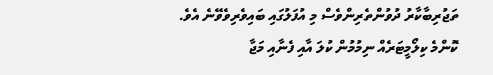ތަޖުރިބާކާރު ދުވުންތެރިންވެސް މި އުފަލުގައި ބައިވެރިވެވޭނެ އެވެ. ކޮންމެ ކިލޯމީޓަރެއް ނިމުމުން ކުލަ އާއި ފެނާއި މަޖާ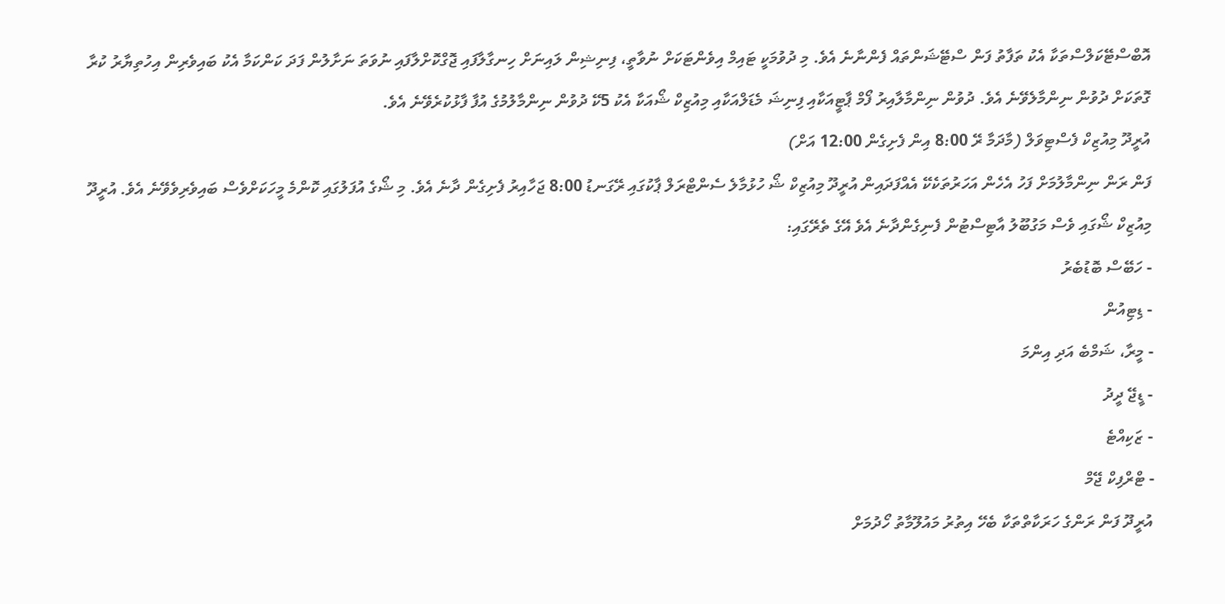އޮބްސްޓޭކަލްސްތަކާ އެކު ތަފާތު ފަން ސްޓޭޝަންތައް ފެންނާނެ އެވެ. މި ދުވުމަކީ ޓައިމް އިވެންޓަކަށް ނުވާތީ، ފިނިޝިން ލައިނަށް ހިނގާލާފައި ޖޮގްކޮށްލާފައި ނުވަތަ ނަށާލުން ފަދަ ކަންކަމާ އެކު ބައިވެރިން އިހުތިޔާރު ކުރާ ގޮތަކަށް ދުވުން ނިންމާލެވޭނެ އެވެ. ދުވުން ނިންމާލާއިރު ފޯމް ޕާޓީއަކާއި ފިނިޝަ މެޑަލްއަކާއި މިއުޒިކް ޝޯއަކާ އެކު 5ކޭ ދުވުން ނިންމާލުމުގެ އުފާ ފާޅުކުރެވޭނެ އެވެ.
އުރީދޫ މިއުޒިކް ފެސްޓިވަލް (މާދަމާ ރޭ 8:00 އިން ފެށިގެން 12:00 އަށް)
ފަން ރަން ނިންމާލުމަށް ފަހު އެހެން އަހަރުތަކެކޭ އެއްފަދައިން އުރީދޫ މިއުޒިކް ޝޯ ހުޅުމާލެ ސެންޓްރަލް ޕާކުގައި ރޭގަނޑު 8:00 ޖަހާއިރު ފެށިގެން ދާނެ އެވެ. މި ޝޯގެ އުފަލުގައި ކޮންމެ މީހަކަށްވެސް ބައިވެރިވެވޭނެ އެވެ. އުރީދޫ މިއުޒިކް ޝޯގައި ވެސް މަގުބޫލު އާޓިސްޓުން ފެނިގެންދާނެ އެވެ އޭގެ ތެރޭގައި:
- ހަބޭސް ބޮޑުބެރު
- ޑިޓިއުން
- މީރާ، ޝަމްބެ އަދި އިންމަ
- ޑީޖޭ ދީދު
- ޒަކިއްޓެ
- ޓްރްފިކް ޖޭމް
އުރީދޫ ފަން ރަންގެ ހަރަކާތްތަކާ ބެހޭ އިތުރު މައުލޫމާތު ހޯދުމަށް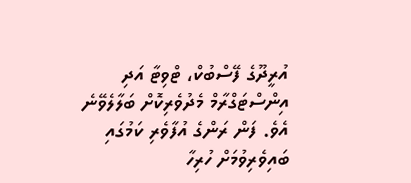އުރީދޫގެ ފޭސްބުކް، ޓްވިޓާ އަދި އިންސްޓަގްރާމް މެދުވެރިކޮށް ބަލާލެވޭނެ އެވެ. ފަން ރަންގެ އުފާވެރި ކަމުގައި ބައިވެރިވުމަށް ހުރިހާ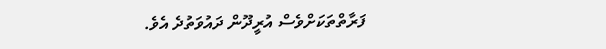ފަރާތްތަކަށްވެސް އުރީދޫން ދައުވަތުދެ އެވެ.